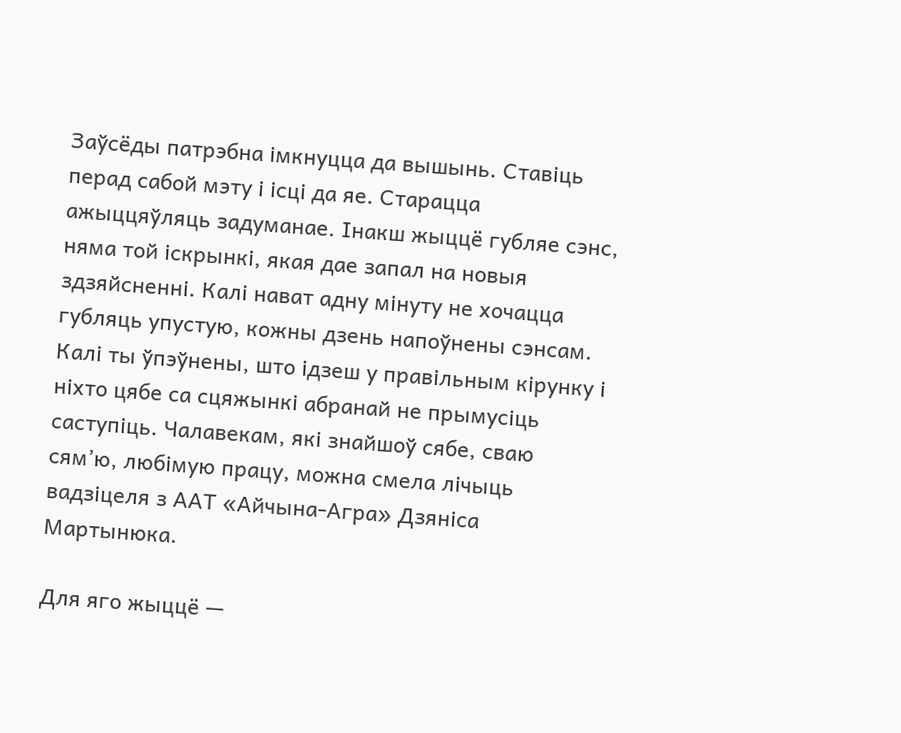Заўсёды патрэбна імкнуцца да вышынь. Ставіць перад сабой мэту і ісці да яе. Старацца ажыццяўляць задуманае. Інакш жыццё губляе сэнс, няма той іскрынкі, якая дае запал на новыя здзяйсненні. Калі нават адну мінуту не хочацца губляць упустую, кожны дзень напоўнены сэнсам. Калі ты ўпэўнены, што ідзеш у правільным кірунку і ніхто цябе са сцяжынкі абранай не прымусіць саступіць. Чалавекам, які знайшоў сябе, сваю сям’ю, любімую працу, можна смела лічыць вадзіцеля з ААТ «Айчына-Агра» Дзяніса Мартынюка.

Для яго жыццё —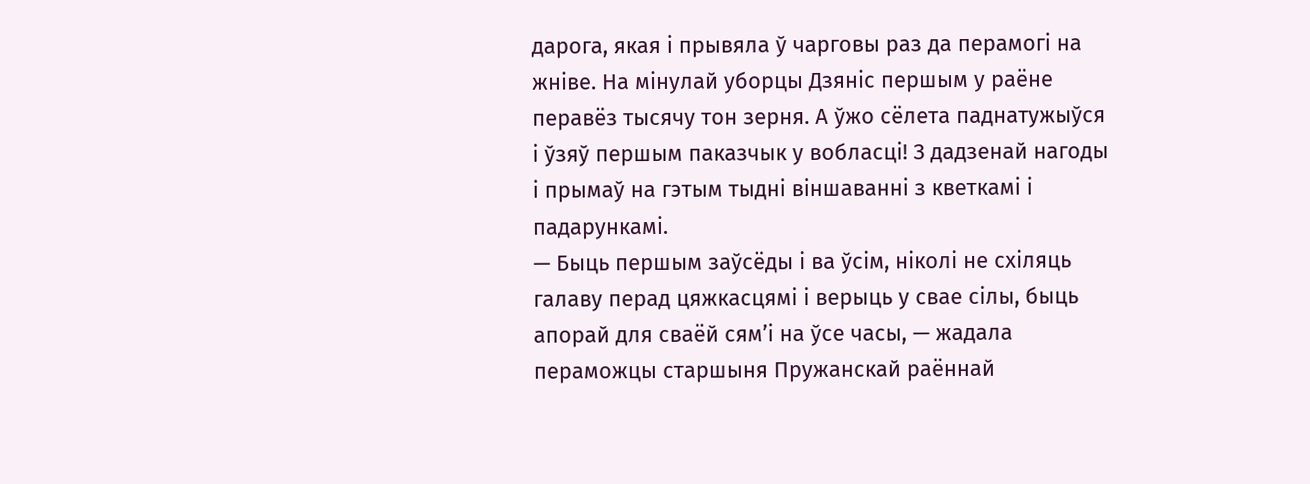дарога, якая і прывяла ў чарговы раз да перамогі на жніве. На мінулай уборцы Дзяніс першым у раёне перавёз тысячу тон зерня. А ўжо сёлета паднатужыўся і ўзяў першым паказчык у вобласці! З дадзенай нагоды і прымаў на гэтым тыдні віншаванні з кветкамі і падарункамі.
— Быць першым заўсёды і ва ўсім, ніколі не схіляць галаву перад цяжкасцямі і верыць у свае сілы, быць апорай для сваёй сям’і на ўсе часы, — жадала пераможцы старшыня Пружанскай раённай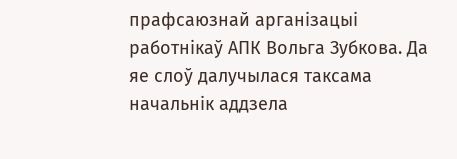прафсаюзнай арганізацыі работнікаў АПК Вольга Зубкова. Да яе слоў далучылася таксама начальнік аддзела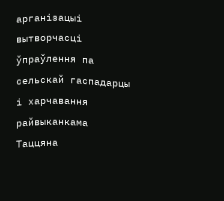арганізацыі вытворчасці ўпраўлення па сельскай гаспадарцы і харчавання райвыканкама Таццяна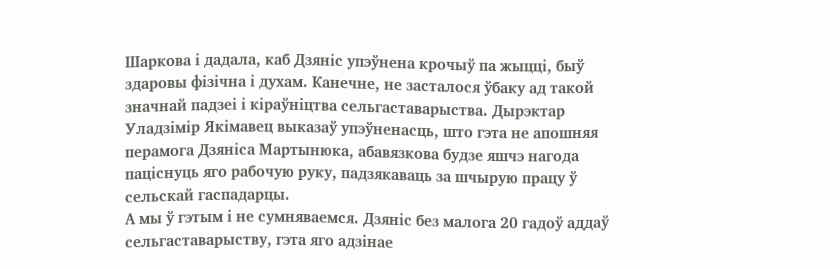Шаркова і дадала, каб Дзяніс упэўнена крочыў па жыцці, быў здаровы фізічна і духам. Канечне, не засталося ўбаку ад такой значнай падзеі і кіраўніцтва сельгаставарыства. Дырэктар Уладзімір Якімавец выказаў упэўненасць, што гэта не апошняя перамога Дзяніса Мартынюка, абавязкова будзе яшчэ нагода паціснуць яго рабочую руку, падзякаваць за шчырую працу ў сельскай гаспадарцы.
А мы ў гэтым і не сумняваемся. Дзяніс без малога 20 гадоў аддаў сельгаставарыству, гэта яго адзінае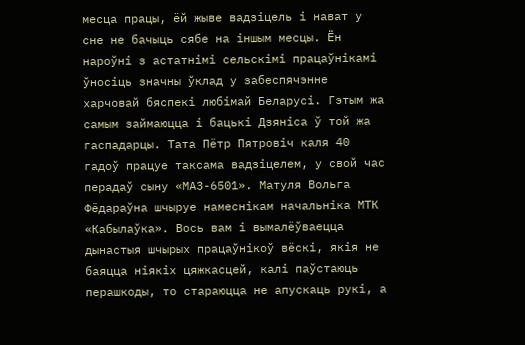месца працы, ёй жыве вадзіцель і нават у сне не бачыць сябе на іншым месцы. Ён нароўні з астатнімі сельскімі працаўнікамі ўносіць значны ўклад у забеспячэнне харчовай бяспекі любімай Беларусі. Гэтым жа самым займаюцца і бацькі Дзяніса ў той жа гаспадарцы. Тата Пётр Пятровіч каля 40 гадоў працуе таксама вадзіцелем, у свой час перадаў сыну «МАЗ-6501». Матуля Вольга Фёдараўна шчыруе намеснікам начальніка МТК «Кабылаўка». Вось вам і вымалёўваецца дынастыя шчырых працаўнікоў вёскі, якія не баяцца ніякіх цяжкасцей, калі паўстаюць перашкоды, то стараюцца не апускаць рукі, а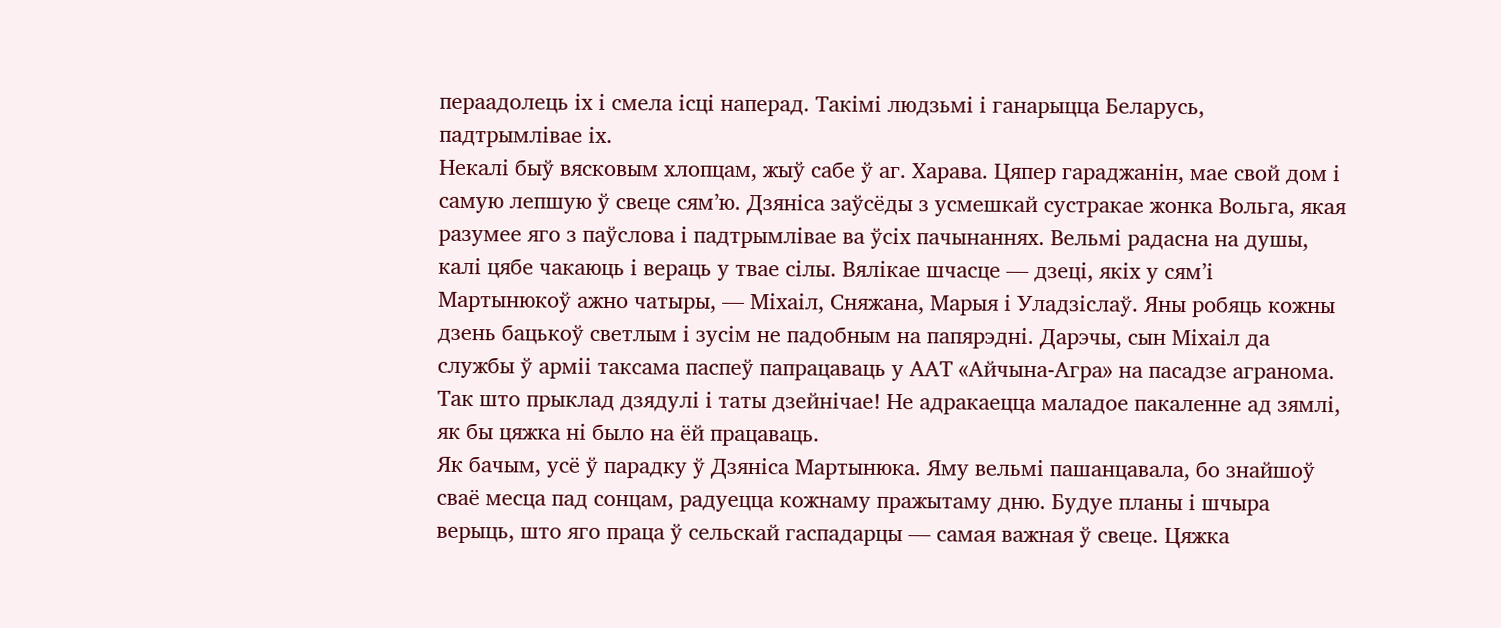пераадолець іх і смела ісці наперад. Такімі людзьмі і ганарыцца Беларусь, падтрымлівае іх.
Некалі быў вясковым хлопцам, жыў сабе ў аг. Харава. Цяпер гараджанін, мае свой дом і самую лепшую ў свеце сям’ю. Дзяніса заўсёды з усмешкай сустракае жонка Вольга, якая разумее яго з паўслова і падтрымлівае ва ўсіх пачынаннях. Вельмі радасна на душы, калі цябе чакаюць і вераць у твае сілы. Вялікае шчасце — дзеці, якіх у сям’і Мартынюкоў ажно чатыры, — Міхаіл, Сняжана, Марыя і Уладзіслаў. Яны робяць кожны дзень бацькоў светлым і зусім не падобным на папярэдні. Дарэчы, сын Міхаіл да службы ў арміі таксама паспеў папрацаваць у ААТ «Айчына-Агра» на пасадзе агранома. Так што прыклад дзядулі і таты дзейнічае! Не адракаецца маладое пакаленне ад зямлі, як бы цяжка ні было на ёй працаваць.
Як бачым, усё ў парадку ў Дзяніса Мартынюка. Яму вельмі пашанцавала, бо знайшоў сваё месца пад сонцам, радуецца кожнаму пражытаму дню. Будуе планы і шчыра верыць, што яго праца ў сельскай гаспадарцы — самая важная ў свеце. Цяжка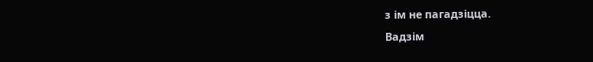з ім не пагадзіцца.
Вадзім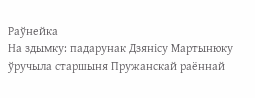Раўнейка
На здымку: падарунак Дзянісу Мартынюку ўручыла старшыня Пружанскай раённай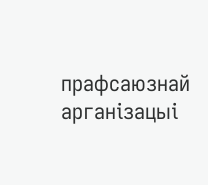прафсаюзнай арганізацыі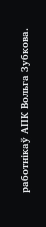работнікаў АПК Вольга Зубкова.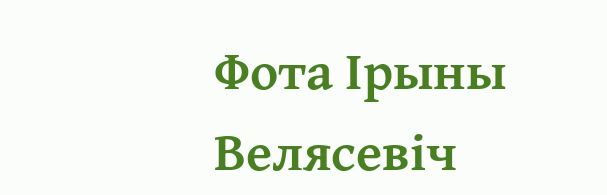Фота Ірыны Велясевіч